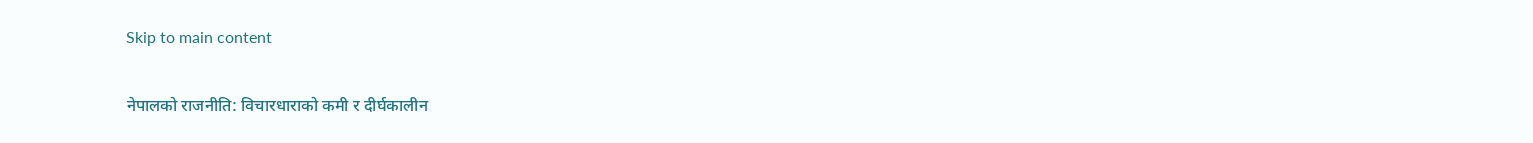Skip to main content

नेपालको राजनीति: विचारधाराको कमी र दीर्घकालीन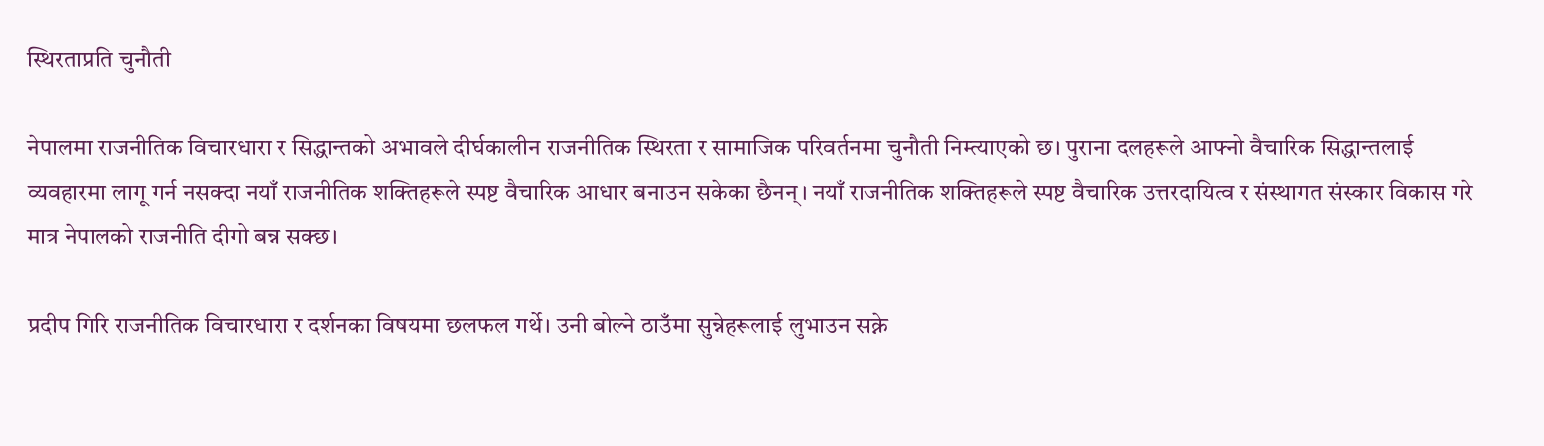स्थिरताप्रति चुनौती

नेपालमा राजनीतिक विचारधारा र सिद्धान्तको अभावले दीर्घकालीन राजनीतिक स्थिरता र सामाजिक परिवर्तनमा चुनौती निम्त्याएको छ। पुराना दलहरूले आफ्नो वैचारिक सिद्धान्तलाई व्यवहारमा लागू गर्न नसक्दा नयाँ राजनीतिक शक्तिहरूले स्पष्ट वैचारिक आधार बनाउन सकेका छैनन्। नयाँ राजनीतिक शक्तिहरूले स्पष्ट वैचारिक उत्तरदायित्व र संस्थागत संस्कार विकास गरे मात्र नेपालको राजनीति दीगो बन्न सक्छ।

प्रदीप गिरि राजनीतिक विचारधारा र दर्शनका विषयमा छलफल गर्थे। उनी बोल्ने ठाउँमा सुन्नेहरूलाई लुभाउन सक्ने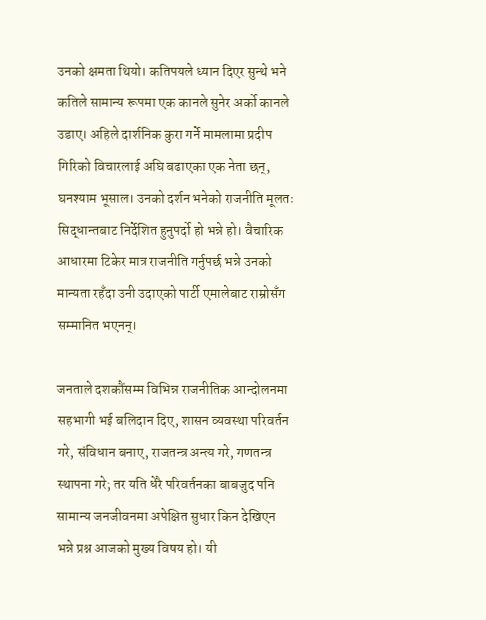उनको क्षमता थियो। कतिपयले ध्यान दिएर सुन्थे भने कतिले सामान्य रूपमा एक कानले सुनेर अर्को कानले उडाए। अहिले दार्शनिक कुरा गर्ने मामलामा प्रदीप गिरिको विचारलाई अघि बढाएका एक नेता छन्, घनश्याम भूसाल। उनको दर्शन भनेको राजनीति मूलतः सिद्धान्तबाट निर्देशित हुनुपर्दो हो भन्ने हो। वैचारिक आधारमा टिकेर मात्र राजनीति गर्नुपर्छ भन्ने उनको मान्यता रहँदा उनी उदाएको पार्टी एमालेबाट राम्रोसँग सम्मानित भएनन्।

जनताले दशकौंसम्म विभिन्न राजनीतिक आन्दोलनमा सहभागी भई बलिदान दिए, शासन व्यवस्था परिवर्तन गरे, संविधान बनाए, राजतन्त्र अन्त्य गरे, गणतन्त्र स्थापना गरे; तर यति धेरै परिवर्तनका बाबजुद पनि सामान्य जनजीवनमा अपेक्षित सुधार किन देखिएन भन्ने प्रश्न आजको मुख्य विषय हो। यी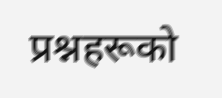प्रश्नहरूको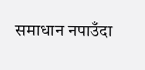समाधान नपाउँदा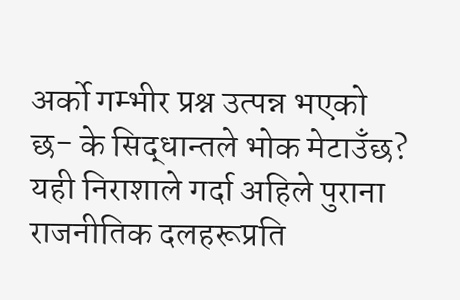अर्को गम्भीर प्रश्न उत्पन्न भएको छ- के सिद्धान्तले भोक मेटाउँछ? यही निराशाले गर्दा अहिले पुराना राजनीतिक दलहरूप्रति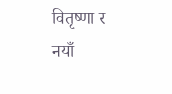वितृष्णा र नयाँ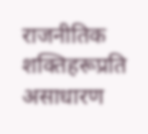राजनीतिक शक्तिहरूप्रति असाधारण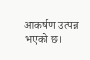आकर्षण उत्पन्न भएको छ।